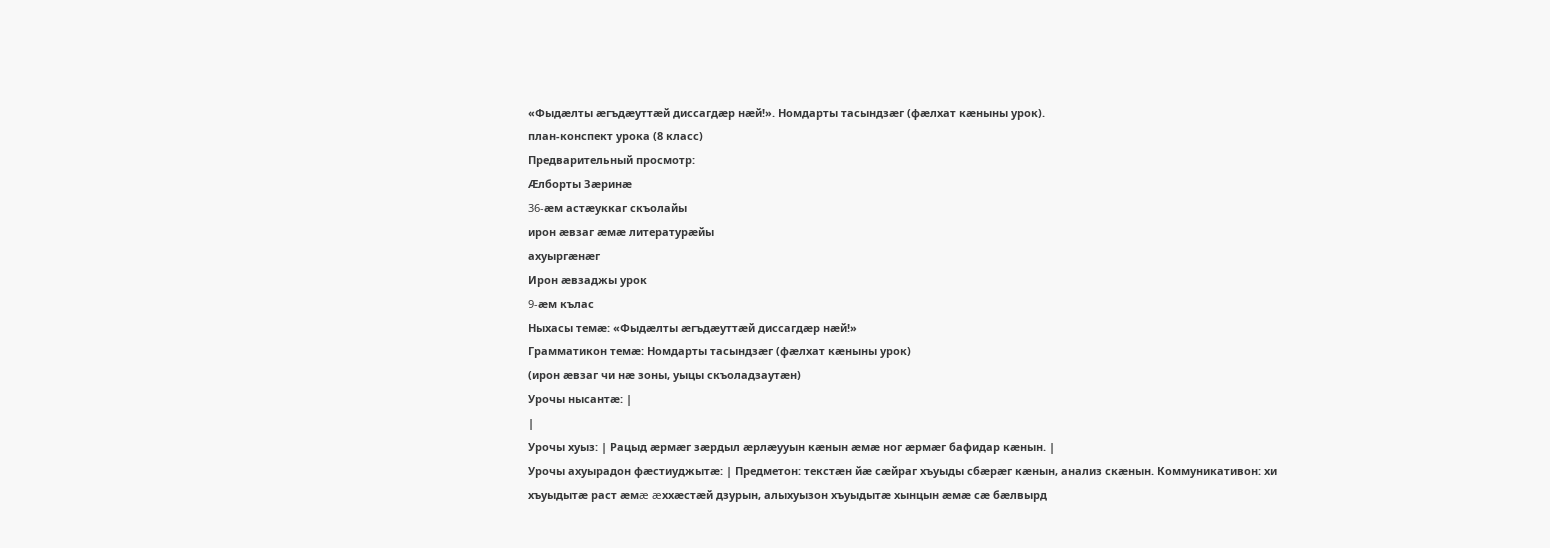«Фыдæлты æгъдæуттæй диссагдæр нæй!». Номдарты тасындзæг (фæлхат кæныны урок).
план-конспект урока (8 класс)
Предварительный просмотр:
Æлборты Зæринæ
36-æм астæуккаг скъолайы
ирон æвзаг æмæ литературæйы
ахуыргæнæг
Ирон æвзаджы урок
9-æм кълас
Ныхасы темæ: «Фыдæлты æгъдæуттæй диссагдæр нæй!»
Грамматикон темæ: Номдарты тасындзæг (фæлхат кæныны урок)
(ирон æвзаг чи нæ зоны, уыцы скъоладзаутæн)
Урочы нысантæ: |
|
Урочы хуыз: | Рацыд æрмæг зæрдыл æрлæууын кæнын æмæ ног æрмæг бафидар кæнын. |
Урочы ахуырадон фæстиуджытæ: | Предметон: текстæн йæ сæйраг хъуыды сбæрæг кæнын, анализ скæнын. Коммуникативон: хи хъуыдытæ раст æмæ æххæстæй дзурын, алыхуызон хъуыдытæ хынцын æмæ сæ бæлвырд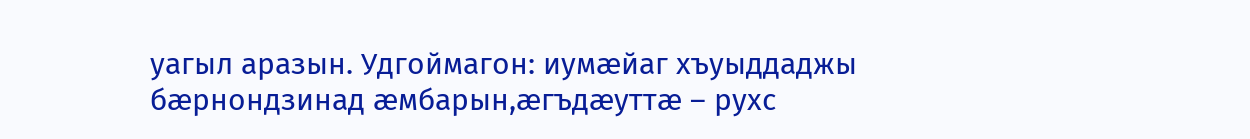уагыл аразын. Удгоймагон: иумæйаг хъуыддаджы бæрнондзинад æмбарын,æгъдæуттæ – рухс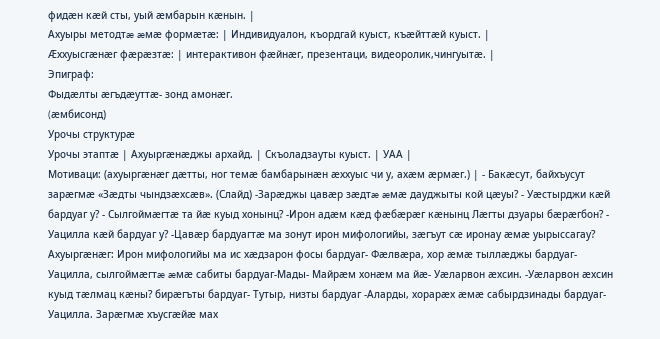фидæн кæй сты, уый æмбарын кæнын. |
Ахуыры методтæ æмæ формæтæ: | Индивидуалон, къордгай куыст, къæйттæй куыст. |
Æххуысгæнæг фæрæзтæ: | интерактивон фæйнæг, презентаци, видеоролик,чингуытæ. |
Эпиграф:
Фыдæлты æгъдæуттæ- зонд амонæг.
(æмбисонд)
Урочы структурæ
Урочы этаптæ | Ахуыргæнæджы архайд. | Скъоладзауты куыст. | УАА |
Мотиваци: (ахуыргæнæг дæтты, ног темæ бамбарынæн æххуыс чи у, ахæм æрмæг.) | - Бакæсут, байхъусут зарæгмæ «Зæдты чындзæхсæв». (Слайд) -Зарæджы цавæр зæдтæ æмæ дауджыты кой цæуы? - Уæстырджи кæй бардуаг у? - Сылгоймæгтæ та йæ куыд хонынц? -Ирон адæм кæд фæбæрæг кæнынц Лæгты дзуары бæрæгбон? - Уацилла кæй бардуаг у? -Цавæр бардуагтæ ма зонут ирон мифологийы, зæгъут сæ иронау æмæ уырыссагау? Ахуыргæнæг: Ирон мифологийы ма ис хæдзарон фосы бардуаг- Фæлвæра, хор æмæ тыллæджы бардуаг- Уацилла, сылгоймæгтæ æмæ сабиты бардуаг-Мады- Майрæм хонæм ма йæ- Уæларвон æхсин. -Уæларвон æхсин куыд тæлмац кæны? бирæгъты бардуаг- Тутыр, низты бардуаг -Аларды, хорарæх æмæ сабырдзинады бардуаг-Уацилла. Зарæгмæ хъусгæйæ мах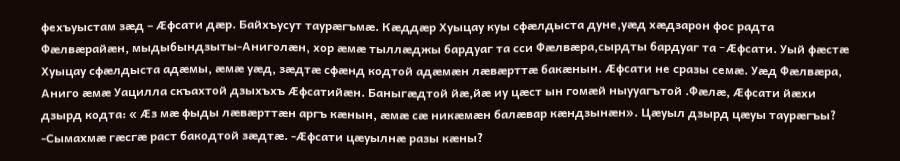фехъуыстам зæд – Æфсати дæр. Байхъусут таурæгъмæ. Кæддæр Хуыцау куы сфæлдыста дуне,уæд хæдзарон фос радта Фæлвæрайæн, мыдыбындзыты-Аниголæн, хор æмæ тыллæджы бардуаг та сси Фæлвæра,сырдты бардуаг та -Æфсати. Уый фæстæ Хуыцау сфæлдыста адæмы, æмæ уæд, зæдтæ сфæнд кодтой адæмæн лæвæрттæ бакæнын. Æфсати не сразы семæ. Уæд Фæлвæра, Аниго æмæ Уацилла скъахтой дзыхъхъ Æфсатийæн. Баныгæдтой йæ,йæ иу цæст ын гомæй ныууагътой .Фæлæ, Æфсати йæхи дзырд кодта: « Æз мæ фыды лæвæрттæн аргъ кæнын, æмæ сæ никæмæн балæвар кæндзынæн». Цæуыл дзырд цæуы таурæгъы? -Сымахмæ гæсгæ раст бакодтой зæдтæ. -Æфсати цæуылнæ разы кæны?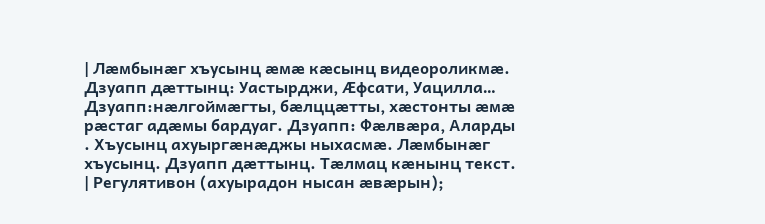| Лæмбынæг хъусынц æмæ кæсынц видеороликмæ. Дзуапп дæттынц: Уастырджи, Æфсати, Уацилла… Дзуапп:нæлгоймæгты, бæлццæтты, хæстонты æмæ рæстаг адæмы бардуаг. Дзуапп: Фæлвæра, Аларды . Хъусынц ахуыргæнæджы ныхасмæ. Лæмбынæг хъусынц. Дзуапп дæттынц. Тæлмац кæнынц текст. | Регулятивон (ахуырадон нысан æвæрын);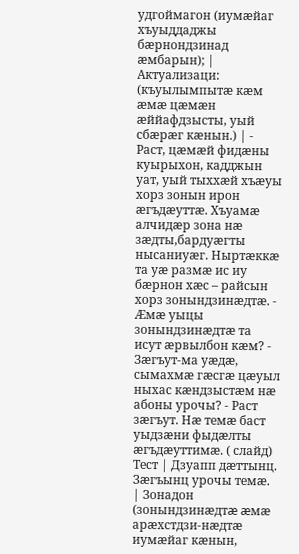удгоймагон (иумæйаг хъуыддаджы бæрнондзинад æмбарын); |
Актуализаци: (къуылымпытæ кæм æмæ цæмæн æййафдзысты, уый сбæрæг кæнын.) | - Раст, цæмæй фидæны куырыхон, кадджын уат, уый тыххæй хъæуы хорз зонын ирон æгъдæуттæ. Хъуамæ алчидæр зона нæ зæдты,бардуæгты нысаниуæг. Ныртæккæ та уæ размæ ис иу бæрнон хæс – райсын хорз зонындзинæдтæ. - Æмæ уыцы зонындзинæдтæ та исут æрвылбон кæм? - Зæгъут-ма уæдæ, сымахмæ гæсгæ цæуыл ныхас кæндзыстæм нæ абоны урочы? - Раст зæгъут. Нæ темæ баст уыдзæни фыдæлты æгъдæуттимæ. ( слайд) Тест | Дзуапп дæттынц. Зæгъынц урочы темæ. | Зонадон (зонындзинæдтæ æмæ арæхстдзи-нæдтæ иумæйаг кæнын,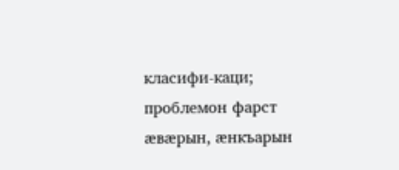класифи-каци; проблемон фарст æвæрын, æнкъарын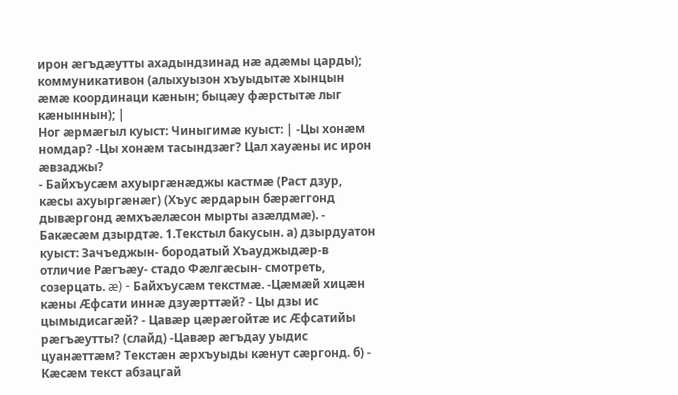ирон æгъдæутты ахадындзинад нæ адæмы царды); коммуникативон (алыхуызон хъуыдытæ хынцын æмæ координаци кæнын; быцæу фæрстытæ лыг кæныннын); |
Ног æрмæгыл куыст: Чиныгимæ куыст: | -Цы хонæм номдар? -Цы хонæм тасындзæг? Цал хауæны ис ирон æвзаджы?
- Байхъусæм ахуыргæнæджы кастмæ (Раст дзур, кæсы ахуыргæнæг) (Хъус æрдарын бæрæггонд дывæргонд æмхъæлæсон мырты азæлдмæ). - Бакæсæм дзырдтæ. 1.Текстыл бакусын. а) дзырдуатон куыст: Зачъеджын- бородатый Хъауджыдæр-в отличие Рæгъæу- стадо Фæлгæсын- смотреть, созерцать. æ) - Байхъусæм текстмæ. -Цæмæй хицæн кæны Æфсати иннæ дзуæрттæй? - Цы дзы ис цымыдисагæй? - Цавæр цæрæгойтæ ис Æфсатийы рæгъæутты? (слайд) -Цавæр æгъдау уыдис цуанæттæм? Текстæн æрхъуыды кæнут сæргонд. б) - Кæсæм текст абзацгай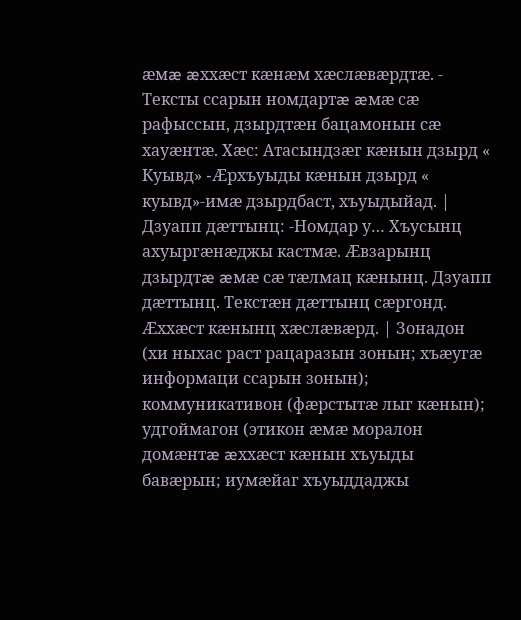æмæ æххæст кæнæм хæслæвæрдтæ. - Тексты ссарын номдартæ æмæ сæ рафыссын, дзырдтæн бацамонын сæ хауæнтæ. Хæс: Атасындзæг кæнын дзырд « Куывд» -Æрхъуыды кæнын дзырд « куывд»-имæ дзырдбаст, хъуыдыйад. | Дзуапп дæттынц: -Номдар у… Хъусынц ахуыргæнæджы кастмæ. Æвзарынц дзырдтæ æмæ сæ тæлмац кæнынц. Дзуапп дæттынц. Текстæн дæттынц сæргонд. Æххæст кæнынц хæслæвæрд. | Зонадон (хи ныхас раст рацаразын зонын; хъæугæ информаци ссарын зонын); коммуникативон (фæрстытæ лыг кæнын); удгоймагон (этикон æмæ моралон домæнтæ æххæст кæнын хъуыды бавæрын; иумæйаг хъуыддаджы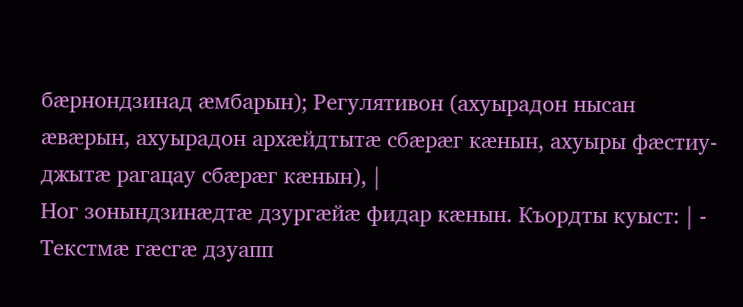бæрнондзинад æмбарын); Регулятивон (ахуырадон нысан æвæрын, ахуырадон архæйдтытæ сбæрæг кæнын, ахуыры фæстиу-джытæ рагацау сбæрæг кæнын), |
Ног зонындзинæдтæ дзургæйæ фидар кæнын. Къордты куыст: | - Текстмæ гæсгæ дзуапп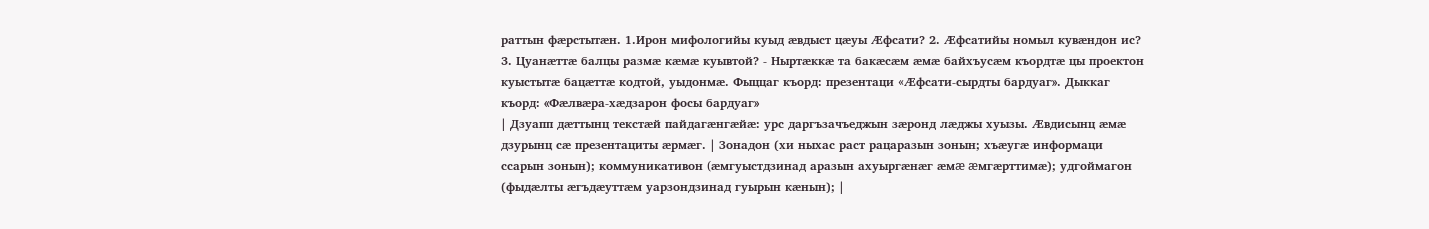раттын фæрстытæн. 1.Ирон мифологийы куыд æвдыст цæуы Æфсати? 2. Æфсатийы номыл кувæндон ис? 3. Цуанæттæ балцы размæ кæмæ куывтой? - Ныртæккæ та бакæсæм æмæ байхъусæм къордтæ цы проектон куыстытæ бацæттæ кодтой, уыдонмæ. Фыццаг къорд: презентаци «Æфсати-сырдты бардуаг». Дыккаг къорд: «Фæлвæра-хæдзарон фосы бардуаг»
| Дзуапп дæттынц текстæй пайдагæнгæйæ: урс даргъзачъеджын зæронд лæджы хуызы. Æвдисынц æмæ дзурынц сæ презентациты æрмæг. | Зонадон (хи ныхас раст рацаразын зонын; хъæугæ информаци ссарын зонын); коммуникативон (æмгуыстдзинад аразын ахуыргæнæг æмæ æмгæрттимæ); удгоймагон (фыдæлты æгъдæуттæм уарзондзинад гуырын кæнын); |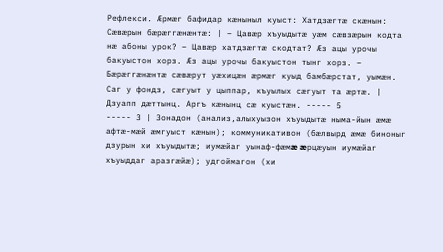Рефлекси. Æрмæг бафидар кæныныл куыст: Хатдзæгтæ скæнын: Сæвæрын бæрæггæнæнтæ: | – Цавæр хъуыдытæ уæм сæвзæрын кодта нæ абоны урок? – Цавæр хатдзæгтæ скодтат? Æз ацы урочы бакуыстон хорз. Æз ацы урочы бакуыстон тынг хорз. – Бæрæггæнæнтæ сæвæрут уæхицæн æрмæг куыд бамбæрстат, уымæн. Саг у фондз, сæгуыт у цыппар, къуылых сæгуыт та æртæ. | Дзуапп дæттынц. Аргъ кæнынц сæ куыстæн. ----- 5
----- 3 | Зонадон (анализ,алыхуызон хъуыдытæ ныма-йын æмæ афтæ-мæй æмгуыст кæнын); коммуникативон (бæлвырд æмæ биноныг дзурын хи хъуыдытæ; иумæйаг уынаф-фæмæ æрцæуын иумæйаг хъуыддаг аразгæйæ); удгоймагон (хи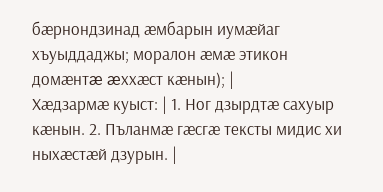бæрнондзинад æмбарын иумæйаг хъуыддаджы; моралон æмæ этикон домæнтæ æххæст кæнын); |
Хæдзармæ куыст: | 1. Ног дзырдтæ сахуыр кæнын. 2. Пъланмæ гæсгæ тексты мидис хи ныхæстæй дзурын. |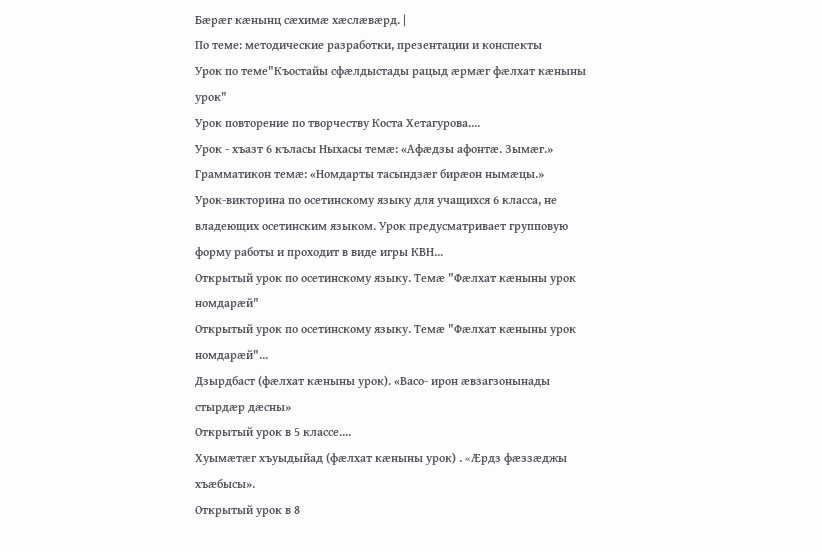Бæрæг кæнынц сæхимæ хæслæвæрд. |
По теме: методические разработки, презентации и конспекты
Урок по теме"Къостайы сфæлдыстады рацыд æрмæг фæлхат кæныны урок"
Урок повторение по творчеству Коста Хетагурова....
Урок - хъазт 6 къласы Ныхасы темæ: «Афæдзы афонтæ. Зымæг.» Грамматикон темæ: «Номдарты тасындзæг бирæон нымæцы.»
Урок-викторина по осетинскому языку для учащихся 6 класса, не владеющих осетинским языком. Урок предусматривает групповую форму работы и проходит в виде игры КВН...
Открытый урок по осетинскому языку. Темæ "Фæлхат кæныны урок номдарæй"
Открытый урок по осетинскому языку. Темæ "Фæлхат кæныны урок номдарæй"...
Дзырдбаст (фæлхат кæныны урок). «Васо- ирон æвзагзонынады стырдæр дæсны»
Открытый урок в 5 классе....
Хуымæтæг хъуыдыйад (фæлхат кæныны урок) . «Æрдз фæззæджы хъæбысы».
Открытый урок в 8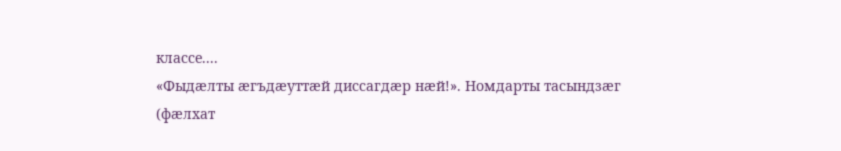классе....
«Фыдæлты æгъдæуттæй диссагдæр нæй!». Номдарты тасындзæг (фæлхат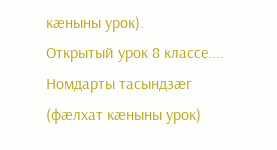кæныны урок).
Открытый урок 8 классе....
Номдарты тасындзæг (фæлхат кæныны урок)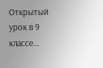Открытый урок в 9 классе...